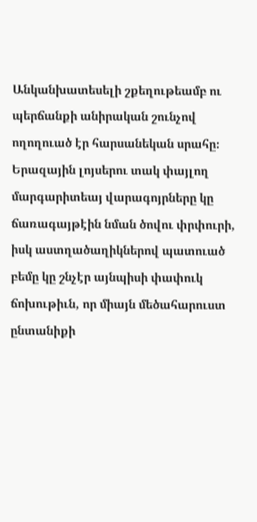Անկանխատեսելի շքեղութեամբ ու պերճանքի անիրական շունչով ողողուած էր հարսանեկան սրահը։ Երազային լոյսերու տակ փայլող մարգարիտեայ վարագոյրները կը ճառագայթէին նման ծովու փրփուրի, իսկ աստղածաղիկներով պատուած բեմը կը շնչէր այնպիսի փափուկ ճոխութիւն, որ միայն մեծահարուստ ընտանիքի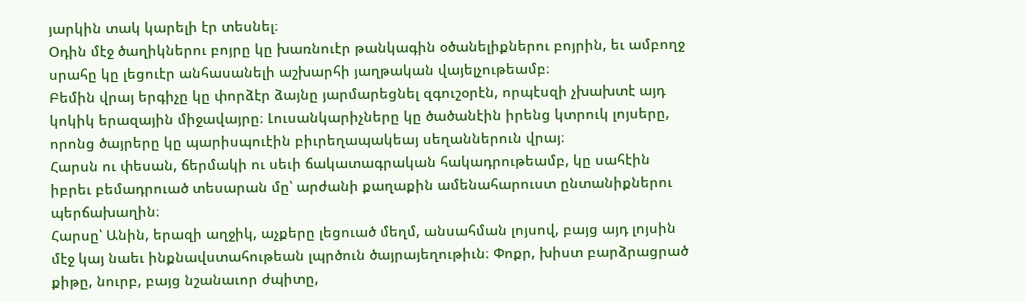յարկին տակ կարելի էր տեսնել։
Օդին մէջ ծաղիկներու բոյրը կը խառնուէր թանկագին օծանելիքներու բոյրին, եւ ամբողջ սրահը կը լեցուէր անհասանելի աշխարհի յաղթական վայելչութեամբ։
Բեմին վրայ երգիչը կը փորձէր ձայնը յարմարեցնել զգուշօրէն, որպէսզի չխախտէ այդ կոկիկ երազային միջավայրը։ Լուսանկարիչները կը ծածանէին իրենց կտրուկ լոյսերը, որոնց ծայրերը կը պարիսպուէին բիւրեղապակեայ սեղաններուն վրայ։
Հարսն ու փեսան, ճերմակի ու սեւի ճակատագրական հակադրութեամբ, կը սահէին իբրեւ բեմադրուած տեսարան մը՝ արժանի քաղաքին ամենահարուստ ընտանիքներու պերճախաղին։
Հարսը՝ Անին, երազի աղջիկ, աչքերը լեցուած մեղմ, անսահման լոյսով, բայց այդ լոյսին մէջ կայ նաեւ ինքնավստահութեան լպրծուն ծայրայեղութիւն։ Փոքր, խիստ բարձրացրած քիթը, նուրբ, բայց նշանաւոր ժպիտը,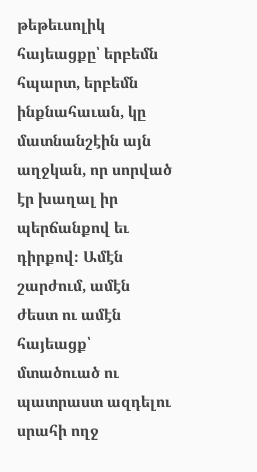թեթեւսոլիկ հայեացքը՝ երբեմն հպարտ, երբեմն ինքնահաւան, կը մատնանշէին այն աղջկան, որ սորված էր խաղալ իր պերճանքով եւ դիրքով։ Ամէն շարժում, ամէն ժեստ ու ամէն հայեացք՝ մտածուած ու պատրաստ ազդելու սրահի ողջ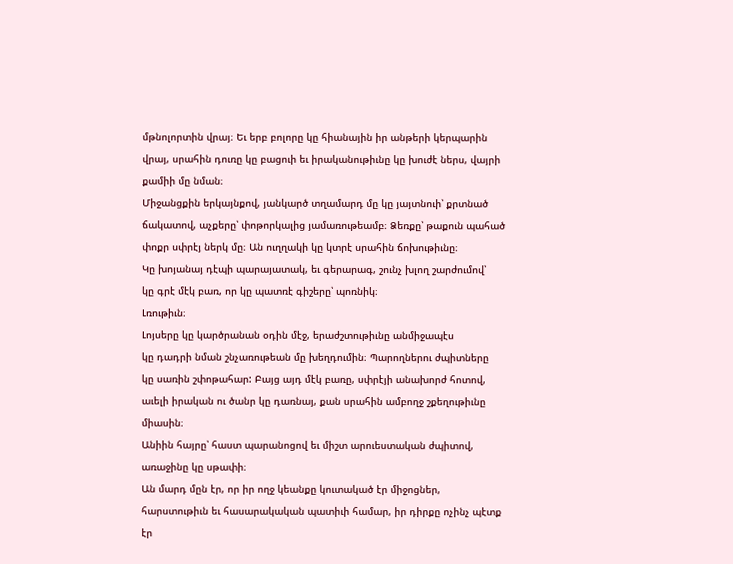մթնոլորտին վրայ։ Եւ երբ բոլորը կը հիանային իր անթերի կերպարին վրայ, սրահին դուռը կը բացուի եւ իրականութիւնը կը խուժէ ներս, վայրի քամիի մը նման։
Միջանցքին երկայնքով, յանկարծ տղամարդ մը կը յայտնուի՝ քրտնած ճակատով, աչքերը՝ փոթորկալից յամառութեամբ։ Ձեռքը՝ թաքուն պահած փոքր սփրէյ ներկ մը։ Ան ուղղակի կը կտրէ սրահին ճոխութիւնը։
Կը խոյանայ դէպի պարայատակ, եւ գերարագ, շունչ խլող շարժումով՝
կը գրէ մէկ բառ, որ կը պատռէ գիշերը՝ պոռնիկ։
Լռութիւն։
Լոյսերը կը կարծրանան օդին մէջ, երաժշտութիւնը անմիջապէս
կը դադրի նման շնչառութեան մը խեղդումին։ Պարողներու ժպիտները
կը սառին շփոթահար: Բայց այդ մէկ բառը, սփրէյի անախորժ հոտով, աւելի իրական ու ծանր կը դառնայ, քան սրահին ամբողջ շքեղութիւնը միասին։
Անիին հայրը՝ հաստ պարանոցով եւ միշտ արուեստական ժպիտով, առաջինը կը սթափի։
Ան մարդ մըն էր, որ իր ողջ կեանքը կուտակած էր միջոցներ, հարստութիւն եւ հասարակական պատիւի համար, իր դիրքը ոչինչ պէտք էր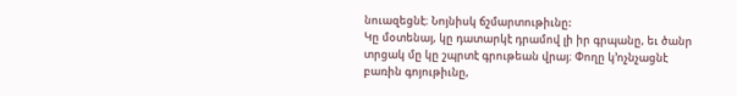նուազեցնէ։ Նոյնիսկ ճշմարտութիւնը:
Կը մօտենայ, կը դատարկէ դրամով լի իր գրպանը, եւ ծանր տրցակ մը կը շպրտէ գրութեան վրայ։ Փողը կ’ոչնչացնէ բառին գոյութիւնը,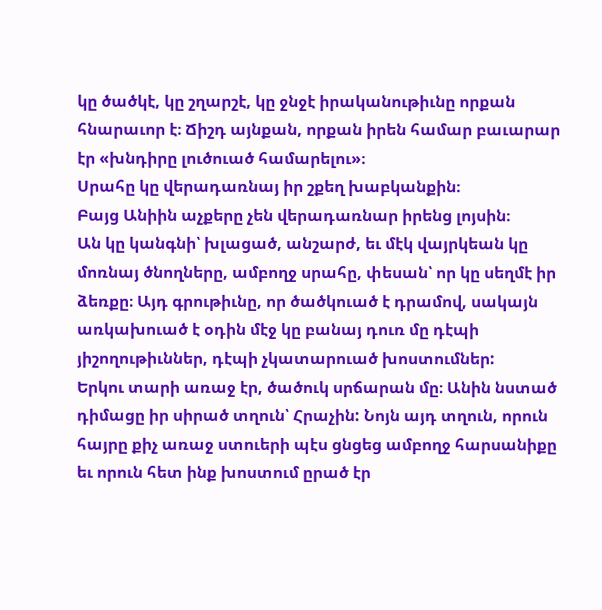կը ծածկէ, կը շղարշէ, կը ջնջէ իրականութիւնը որքան հնարաւոր է։ Ճիշդ այնքան, որքան իրեն համար բաւարար էր «խնդիրը լուծուած համարելու»։
Սրահը կը վերադառնայ իր շքեղ խաբկանքին։
Բայց Անիին աչքերը չեն վերադառնար իրենց լոյսին։
Ան կը կանգնի՝ խլացած, անշարժ, եւ մէկ վայրկեան կը մոռնայ ծնողները, ամբողջ սրահը, փեսան՝ որ կը սեղմէ իր ձեռքը։ Այդ գրութիւնը, որ ծածկուած է դրամով, սակայն առկախուած է օդին մէջ կը բանայ դուռ մը դէպի յիշողութիւններ, դէպի չկատարուած խոստումներ:
Երկու տարի առաջ էր, ծածուկ սրճարան մը։ Անին նստած դիմացը իր սիրած տղուն՝ Հրաչին: Նոյն այդ տղուն, որուն հայրը քիչ առաջ ստուերի պէս ցնցեց ամբողջ հարսանիքը եւ որուն հետ ինք խոստում ըրած էր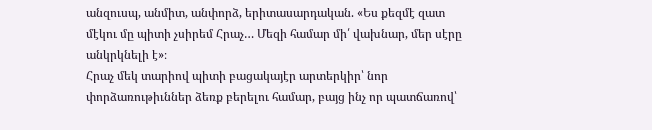անզուսպ, անմիտ, անփորձ, երիտասարդական. «Ես քեզմէ զատ մէկու մը պիտի չսիրեմ Հրաչ… Մեզի համար մի՛ վախնար, մեր սէրը անկրկնելի է»։
Հրաչ մեկ տարիով պիտի բացակայէր արտերկիր՝ նոր փորձառութիւններ ձեռք բերելու համար, բայց ինչ որ պատճառով՝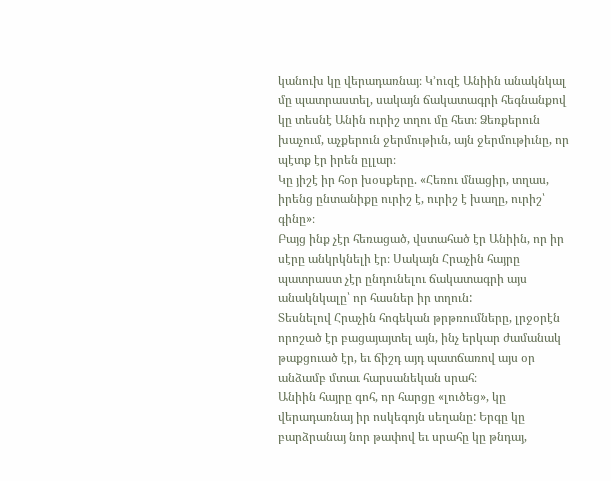կանուխ կը վերադառնայ։ Կ’ուզէ Անիին անակնկալ մը պատրաստել, սակայն ճակատագրի հեգնանքով կը տեսնէ Անին ուրիշ տղու մը հետ։ Ձեռքերուն խաչում, աչքերուն ջերմութիւն, այն ջերմութիւնը, որ պէտք էր իրեն ըլլար։
Կը յիշէ իր հօր խօսքերը. «Հեռու մնացիր, տղաս, իրենց ընտանիքը ուրիշ է, ուրիշ է խաղը, ուրիշ՝ գինը»։
Բայց ինք չէր հեռացած, վստահած էր Անիին, որ իր սէրը անկրկնելի էր։ Սակայն Հրաչին հայրը պատրաստ չէր ընդունելու ճակատագրի այս անակնկալը՝ որ հասներ իր տղուն:
Տեսնելով Հրաչին հոգեկան թրթռումները, լրջօրէն որոշած էր բացայայտել այն, ինչ երկար ժամանակ թաքցուած էր, եւ ճիշդ այդ պատճառով այս օր անձամբ մտաւ հարսանեկան սրահ։
Անիին հայրը գոհ, որ հարցը «լուծեց», կը վերադառնայ իր ոսկեգոյն սեղանը: Երգը կը բարձրանայ նոր թափով եւ սրահը կը թնդայ,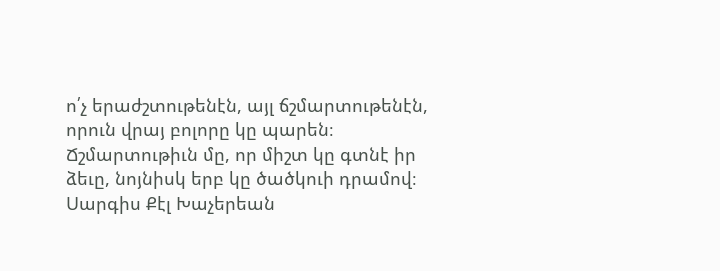ո՛չ երաժշտութենէն, այլ ճշմարտութենէն, որուն վրայ բոլորը կը պարեն։ Ճշմարտութիւն մը, որ միշտ կը գտնէ իր ձեւը, նոյնիսկ երբ կը ծածկուի դրամով։
Սարգիս Քէլ Խաչերեան